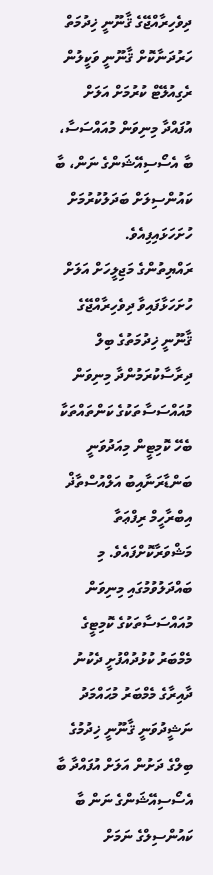ދިވެހިރާއްޖޭގެ ޤާނޫނީ ޚިދުމަތް ހަރުދަނާކޮށް ޤާނޫނީ ވަކީލުން ރެގިއުލޭޓް ކުރުމަށް އަލަށް އުފައްދާ މިނިވަން މުއައްސަސާ، ބާ އެސޯސިއޭޝަންގެ ނަން، ބާ ކައުންސިލަށް ބަދަލުކުރުމަށް ހުށަހަޅައިފިއެވެ.
ރައްޔިތުންގެ މަޖިލީހަށް އަލަށް ހުށަހަޅާފައިވާ ދިވެހިރާއްޖޭގެ ޤާނޫނީ ޚިދުމަތުގެ ބިލް ދިރާސާކުރަމުންދާ މިނިވަން މުއައްސަސާތަކުގެ ކަންތައްތަކާ ބެހޭ ކޮމިޓީން މިއަދުވަނީ ބަންޑާރަނާއިބު އަލްއުސްތާޛް އިބްރާހީމް ރިފްޢަތާ މަޝްވަރާކޮށްފައެވެ. މި ބައްދަލުވުމުގައި މިނިވަން މުއައްސަސާތަކުގެ ކޮމިޓީގެ މެމްބަރު ކުޅުދުއްފުށީ ދެކުނު ދާއިރާގެ މެމްބަރު މުޙައްމަދު ނަޝީދުވަނީ ޤާނޫނީ ޚިދުމުގެ ބިލްގެ ދަށުން އަލަށް އުފައްދާ ބާ އެސޯސިއޭޝަންގެ ނަން ބާ ކައުންސިލްގެ ނަމަށް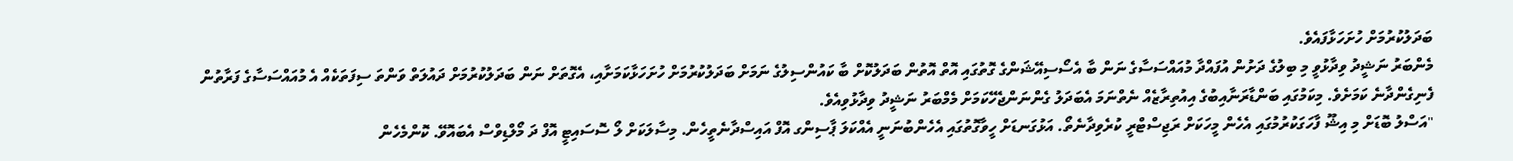ބަދަލުކުރުމަށް ހުށަހަޅާފައެވެ.
މެންބަރު ނަޝީދު ވިދާޅުވީ މި ބިލުގެ ދަށުން އުފައްދާ މުއައްސަސާގެ ނަން ބާ އެސޯސިއޭޝަންގެ ގޮތުގައި އޮތް އޮތުން ބަދަލުކޮށް ބާ ކައުންސިލުގެ ނަމަށް ބަދަލުކުރުމަށް ހުށަހަޅާކަމަށާއި، އެގޮތަށް ނަން ބަދަލުކުރުމަށް ދައުލަތް ވަންތަ ސިފަތަކެއް އެ މުއައްސަސާގެ ފަރާތުން ފެނިގެންދާނެ ކަމަށެވެ. މިކަމުގައި ބަންޑާރަނާއިބުގެ އިއުތިރާޒެއް ނެތްނަމަ އެބަދަލު ގެންނަންޖެހޭކަމަށް މެމްބަރު ނަޝީދު ވިދާޅުވިއެވެ.
"އަސްލު ބޮޑަށް މި އިޝޫ ފާހަގަކުރުމުގައި އެހެން މީހަކަށް ރަޖިސްޓްރީ ކުރެވިދާނެތޯ. އަޅުގަނޑަށް ހީވާގޮތުގައި އެހެންބުނަނީ އެއްކަލަ ޕާސިންގ އޮފް އައިސްދާނެތީހެން. މިސާލަކަށް ލޯ ސޮސައިޓީ އޮފް ދަ މޯލްޑިވްސް އެބައޮވޭ. ކޮންމެހެން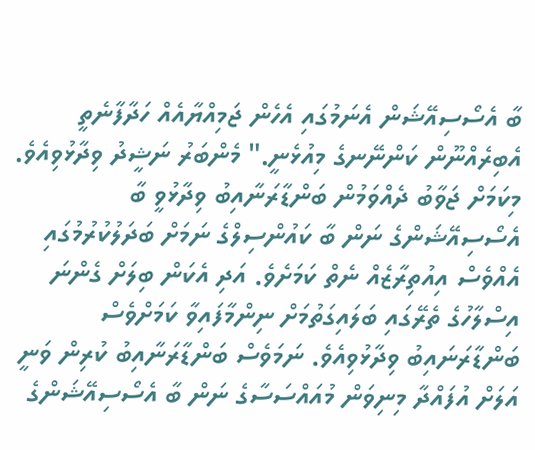ބާ އެސޯސިއޭޝަން އެނަމުގައި އެހެން ޖަމިއްޔާއެއް ހަދާފާނެތީ އެބިރެއްނޫން ކަންނޭނގެ މިއުޅެނީ." މެންބަރު ނަޝީދު ވިދާޅުވިއެވެ.
މިކަމަށް ޖަވާބު ދެއްވަމުން ބަންޑާރަނާއިބު ވިދާޅުވީ ބާ އެސޯސިއޭޝަންގެ ނަން ބާ ކައުންސިލްގެ ނަމަށް ބަދަލުކުރުމުގައި އެއްވެސް އިއުތިރާޒެއް ނެތް ކަމަށެވެ. އަދި އެކަން ބިލަށް ގެންނަ އިސްލާހުގެ ތެރޭގައި ބަލައިގަތުމަށް ނިންމާފައިވާ ކަމަށްވެސް ބަންޑާރަނައިބު ވިދާޅުވިއެވެ. ނަމަވެސް ބަންޑާރަނާއިބު ކުރިން ވަނީ އަލަށް އުފައްދާ މިނިވަން މުއައްސަސާގެ ނަން ބާ އެސޯސިއޭޝަންގެ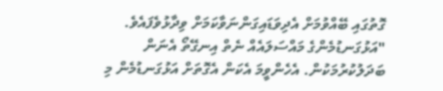ގޮތުގައި ބޭއްވުމަށް އެދިވަޑައިގަންނަވާކަމަށް ވިދާޅުވެފައެވެ.
"އަޅުގަނޑުމެންގެ މައްސަލައެއް ނެތް އިނގޭތޯ އެނަން ބަދަލުކުރުމަކުން. އެހެންވީމަ އެކަން އެގޮތަށް އަޅުގަނޑުމެން މި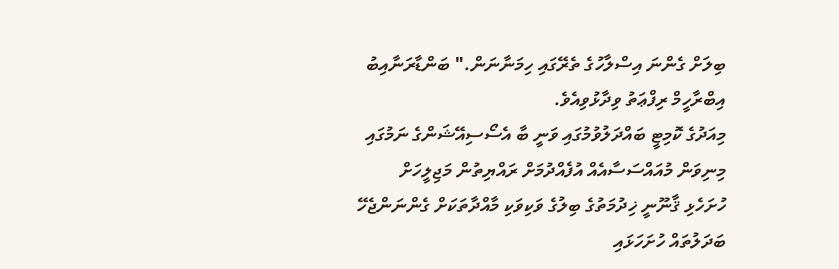ބިލަށް ގެންނަ އިސްލާހުގެ ތެރޭގައި ހިމަނާނަން." ބަންޑާރަނާއިބު އިބްރާހީމް ރިފްޢަތު ވިދާޅުވިއެވެ.
މިއަދުގެ ކޮމިޓީ ބައްދަލުވުމުގައި ވަނީ ބާ އެސޯސިއޭޝަންގެ ނަމުގައި މިނިވަން މުއައްސަސާއެއް އުފެއްދުމަށް ރައްޔިތުން މަޖިލީހަށް ހުށަހެޅި ޤާނޫނީ ޚިދުމަތުގެ ބިލުގެ ވަކިވަކި މާއްދާތަކަށް ގެންނަންޖެހޭ ބަދަލުތައް ހުށަހަޅައި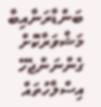ބަންޑާރަނާއިބާ މަޝްވަރާކޮށް ގެންނަންޖެހޭ އިސްލާހުތައް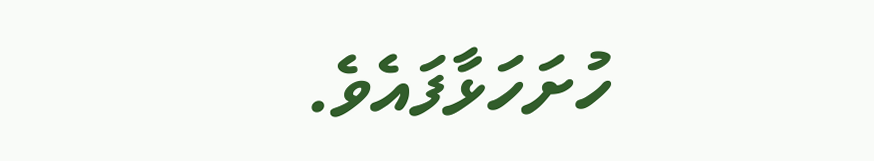ހުށަހަޅާފައެވެ.